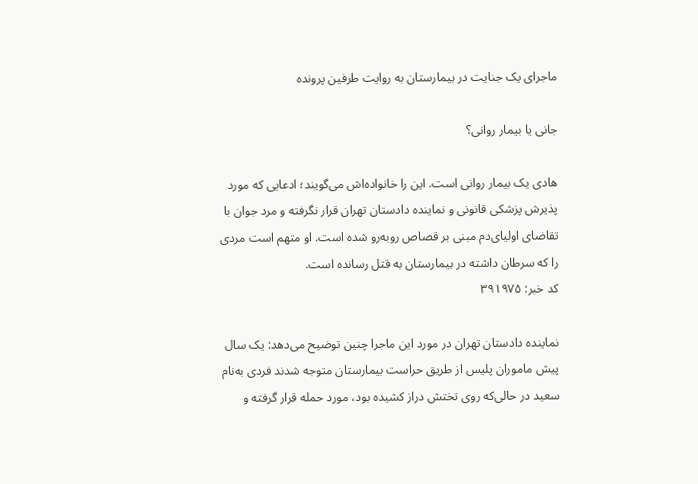ماجرای یک جنایت در بیمارستان به روایت طرفین پرونده

جانی یا بیمار روانی؟

هادی یک بیمار روانی است. این را خانواده‌اش می‌گویند؛ ادعایی که مورد پذیرش پزشکی قانونی و نماینده دادستان تهران قرار نگرفته و مرد جوان با تقاضای اولیای‌دم مبنی بر قصاص روبه‌رو شده است. او متهم است مردی را که سرطان داشته در بیمارستان به قتل رسانده است.
کد خبر: ۳۹۱۹۷۵

نماینده دادستان تهران در مورد این ماجرا چنین توضیح می‌دهد: یک سال پیش ماموران پلیس از طریق حراست بیمارستان متوجه شدند‌ فردی به‌نام سعید در حالی‌که روی تختش دراز کشیده بود، مورد حمله قرار گرفته و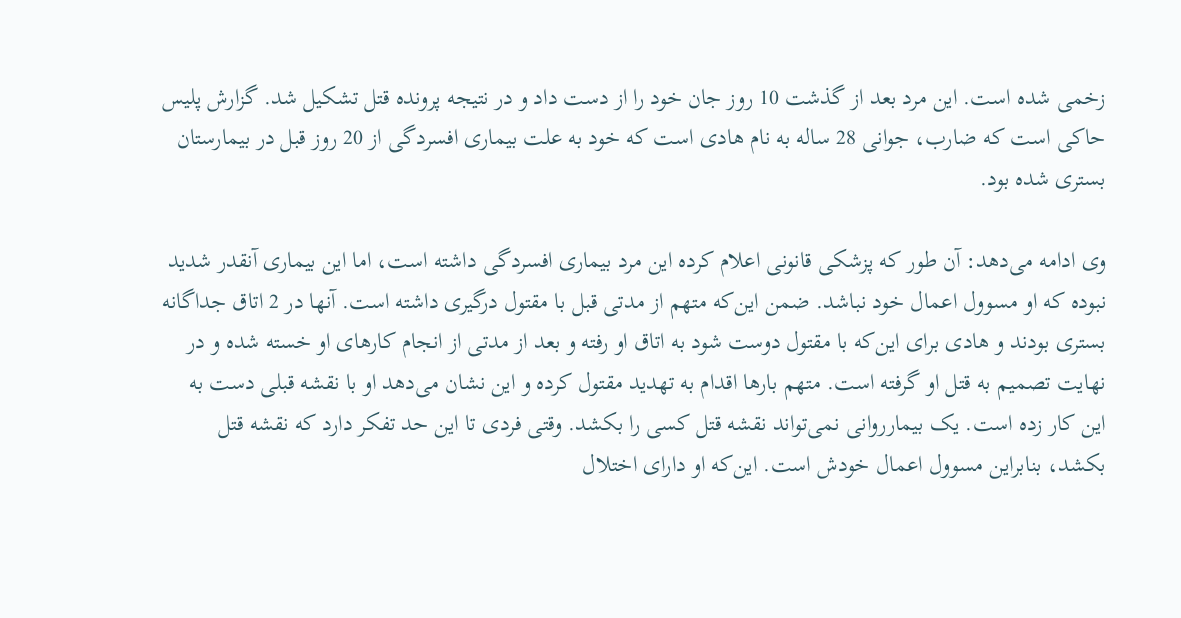زخمی‌ شده است. این مرد بعد از گذشت 10 روز جان خود را از دست داد و در نتیجه پرونده قتل تشکیل شد. گزارش پلیس حاکی است که ضارب، جوانی 28 ساله به نام‌ هادی است که خود به علت بیماری افسردگی از 20 روز قبل در بیمارستان بستری شده بود.

وی ادامه می‌دهد: آن طور که پزشکی قانونی اعلام کرده این مرد بیماری افسردگی داشته است، اما این بیماری آنقدر شدید نبوده که او مسوول اعمال خود نباشد. ضمن این‌که متهم از مدتی قبل با مقتول درگیری داشته است. آنها در 2 اتاق جداگانه بستری بودند و ‌هادی برای این‌که با مقتول دوست شود به اتاق او رفته و بعد از مدتی از انجام کارهای او خسته شده و در نهایت تصمیم به قتل او گرفته است. متهم بارها اقدام به تهدید مقتول کرده و این نشان می‌دهد او با نقشه قبلی دست به این کار زده است. یک بیمارروانی نمی‌تواند نقشه قتل کسی را بکشد. وقتی فردی تا این حد تفکر دارد که نقشه قتل بکشد، بنابراین مسوول اعمال خودش است. این‌که او دارای اختلال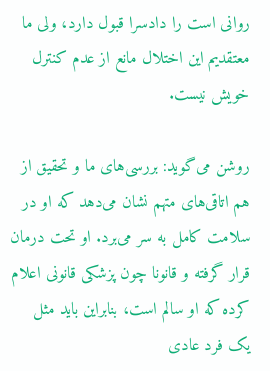روانی است را دادسرا قبول دارد، ولی ما معتقدیم این اختلال مانع از عدم کنترل خویش نیست.

روشن می‌گوید: بررسی‌های ما و تحقیق از هم اتاقی‌های متهم نشان می‌دهد که او در سلامت کامل به سر می‌برد. او تحت درمان قرار گرفته و قانونا چون پزشکی قانونی اعلام کرده که او سالم است، بنابراین باید مثل یک فرد عادی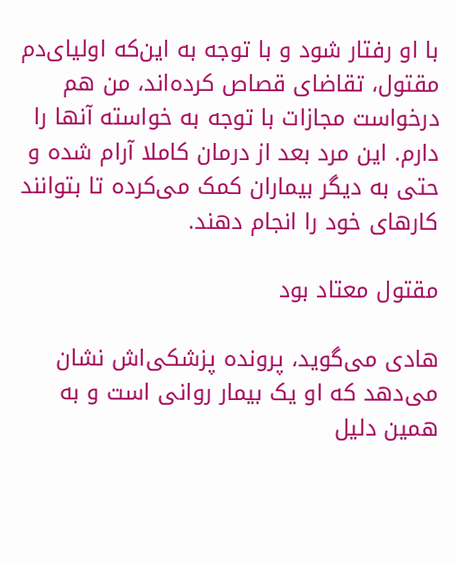با او رفتار شود و با توجه به این‌که اولیای‌دم مقتول، تقاضای قصاص کرده‌اند، من هم درخواست مجازات با توجه به خواسته آنها را دارم. این مرد بعد از درمان کاملا آرام شده و حتی به دیگر بیماران کمک می‌کرده تا بتوانند کارهای خود را انجام دهند.

مقتول معتاد بود

هادی می‌گوید، پرونده پزشکی‌اش نشان می‌دهد که او یک بیمار روانی است و به همین دلیل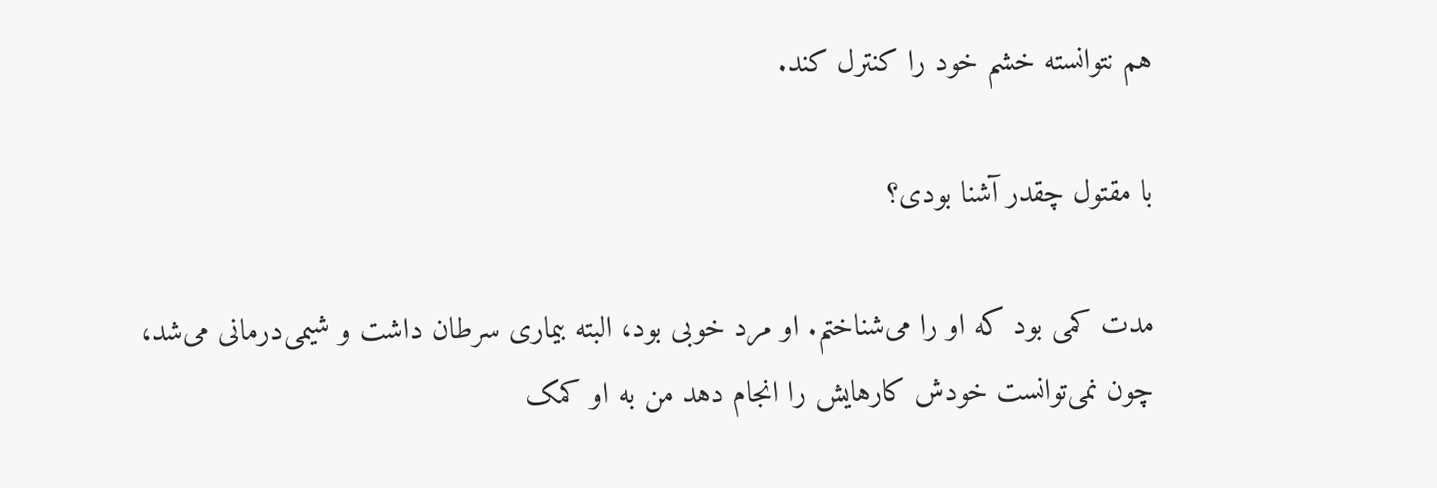هم نتوانسته خشم خود را کنترل کند.

با مقتول چقدر آشنا بودی؟

مدت کمی ‌بود که او را می‌شناختم. او مرد خوبی بود، البته بیماری سرطان داشت و شیمی‌درمانی می‌شد، چون نمی‌توانست خودش کارهایش را انجام دهد من به او کمک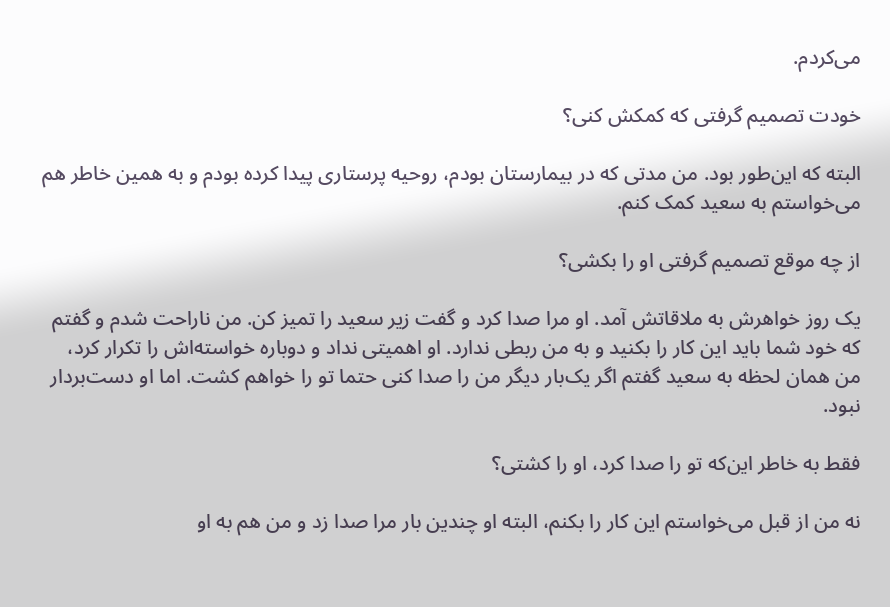می‌کردم.

خودت تصمیم گرفتی که کمکش کنی؟

البته که این‌طور بود. من مدتی که در بیمارستان بودم، روحیه پرستاری پیدا کرده بودم و به همین خاطر هم می‌خواستم به سعید کمک کنم.

از چه موقع تصمیم گرفتی‌ او را بکشی؟

یک روز خواهرش به ملاقاتش آمد. او مرا صدا کرد و گفت ‌زیر سعید را تمیز کن. من ناراحت شدم و گفتم که خود شما باید این کار را بکنید و به من ربطی ندارد. او اهمیتی نداد و دوباره خواسته‌اش را تکرار کرد، من همان لحظه به سعید گفتم اگر یک‌بار دیگر من را صدا کنی حتما تو را خواهم کشت. اما او دست‌بردار نبود.

فقط به خاطر این‌که تو را صدا کرد، او را کشتی؟

نه من از قبل می‌خواستم این کار را بکنم، البته او چندین بار مرا صدا زد و من هم به او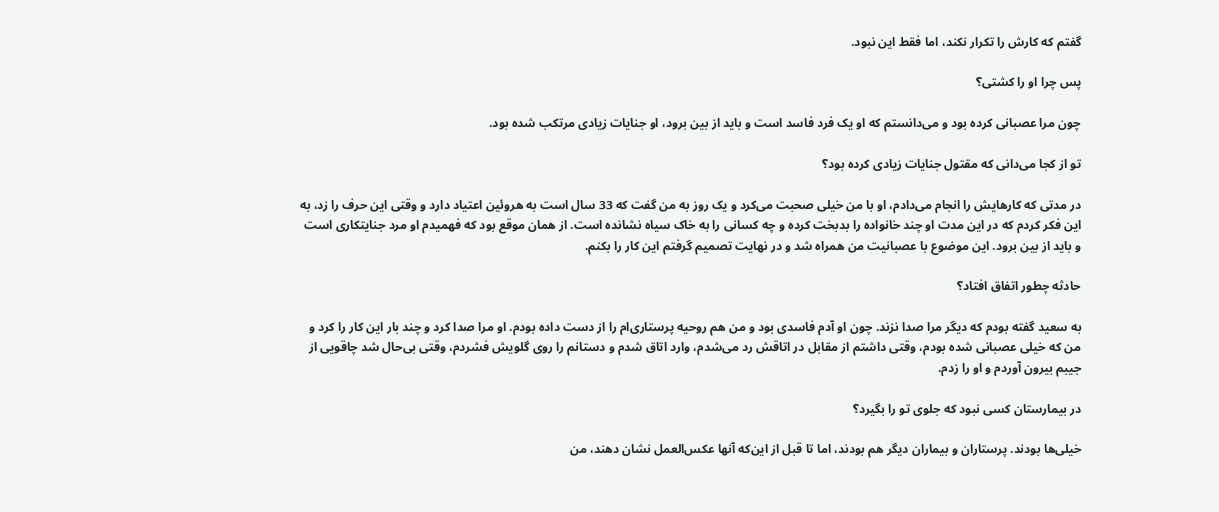گفتم که کارش را تکرار نکند، اما فقط این نبود.

پس چرا او را کشتی؟

چون مرا عصبانی کرده بود و می‌دانستم که او یک فرد فاسد است و باید از بین برود، او جنایات زیادی مرتکب شده بود.

تو از کجا می‌دانی که مقتول جنایات زیادی کرده بود؟

در مدتی که کارهایش را انجام می‌دادم، او با من خیلی صحبت می‌کرد و یک روز به من گفت که 33 سال است به هروئین اعتیاد دارد و وقتی این حرف را زد، به این فکر کردم که در این مدت او چند خانواده را بدبخت کرده و چه کسانی را به خاک سیاه نشانده است. از همان موقع بود که فهمیدم او مرد جنایتکاری است و باید از بین برود. این موضوع با عصبانیت من همراه شد و در نهایت تصمیم گرفتم این کار را بکنم.

حادثه چطور اتفاق افتاد؟

به سعید گفته بودم که دیگر مرا صدا نزند. چون او آدم فاسدی بود و من هم روحیه پرستاری‌ام را از دست داده بودم. او مرا صدا کرد و چند بار این کار را کرد و من که خیلی عصبانی شده بودم، وقتی داشتم از مقابل در اتاقش رد می‌شدم، وارد اتاق شدم و دستانم را روی گلویش فشردم، وقتی بی‌حال شد چاقویی از جیبم بیرون آوردم و او را زدم.

در بیمارستان کسی نبود که جلوی تو را بگیرد؟

خیلی‌ها بودند. پرستاران و بیماران دیگر هم بودند، اما تا قبل از این‌که آنها عکس‌العمل نشان دهند، من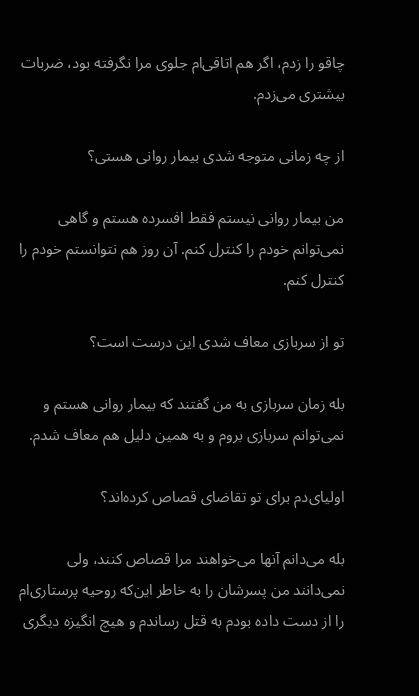چاقو را زدم، اگر هم اتاقی‌ام جلوی مرا نگرفته بود، ضربات بیشتری می‌زدم.

از چه زمانی متوجه شدی بیمار روانی هستی؟

من بیمار روانی نیستم فقط افسرده هستم و گاهی نمی‌توانم خودم را کنترل کنم. آن روز هم نتوانستم خودم را کنترل کنم.

تو از سربازی معاف شدی این درست است؟

بله زمان سربازی به من گفتند که بیمار روانی هستم و نمی‌توانم سربازی بروم و به همین دلیل هم معاف شدم.

اولیای‌دم برای تو تقاضای قصاص کرده‌اند؟

بله می‌دانم آنها می‌خواهند مرا قصاص کنند، ولی نمی‌دانند من پسرشان را به خاطر این‌که روحیه پرستاری‌ام را از دست داده بودم به قتل رساندم و هیچ انگیزه دیگری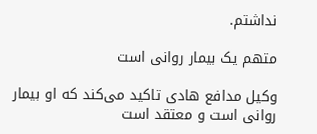نداشتم.

متهم یک بیمار روانی است

وکیل مدافع ‌هادی تاکید می‌کند که او بیمار روانی است و معتقد است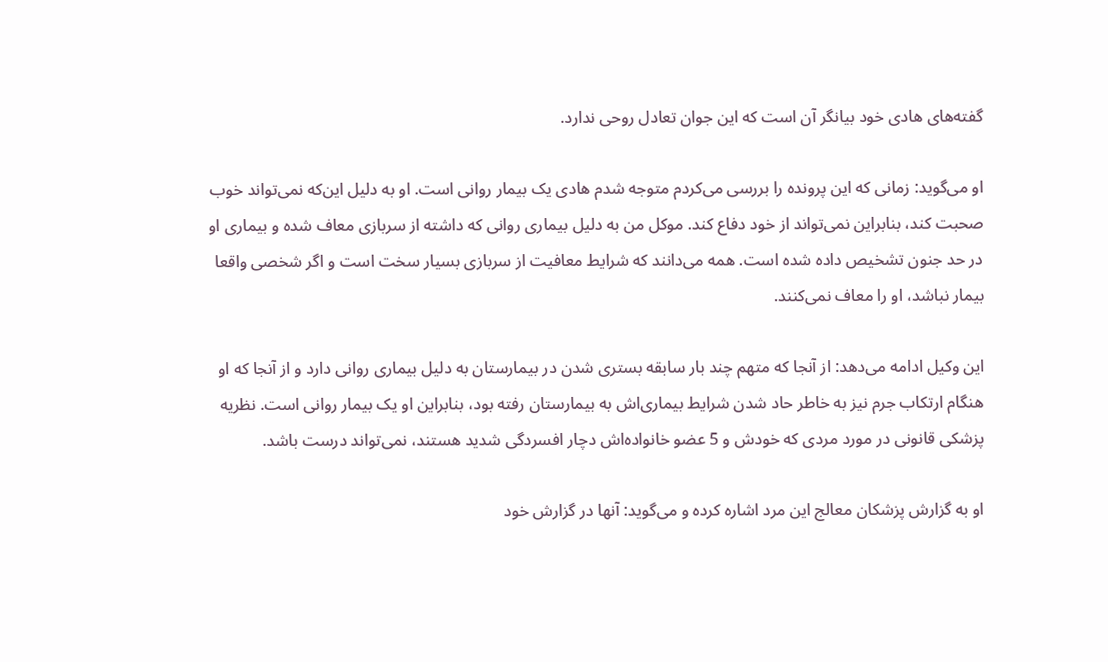گفته‌های ‌هادی خود بیانگر آن است که این جوان تعادل روحی ندارد.

او می‌گوید: زمانی که این پرونده را بررسی می‌کردم متوجه شدم‌ هادی یک بیمار روانی است. او به دلیل این‌که نمی‌تواند خوب صحبت کند، بنابراین نمی‌تواند از خود دفاع کند. موکل من به دلیل بیماری روانی که داشته از سربازی معاف شده و بیماری او در حد جنون تشخیص داده شده است. همه می‌دانند که شرایط معافیت از سربازی بسیار سخت است و اگر شخصی واقعا بیمار نباشد، او را معاف نمی‌کنند.

این وکیل ادامه می‌دهد: از آنجا که متهم چند بار سابقه بستری شدن در بیمارستان به دلیل بیماری روانی دارد و از آنجا که او هنگام ارتکاب جرم نیز به خاطر حاد شدن شرایط بیماری‌اش به بیمارستان رفته بود، بنابراین او یک بیمار روانی است. نظریه پزشکی قانونی در مورد مردی که خودش و 5 عضو خانواده‌اش دچار افسردگی شدید هستند، نمی‌تواند درست باشد.

او به گزارش پزشکان معالج این مرد اشاره کرده و می‌گوید: آنها در گزارش خود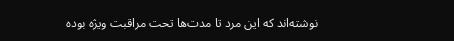نوشته‌اند که این مرد تا مدت‌ها تحت مراقبت ویژه بوده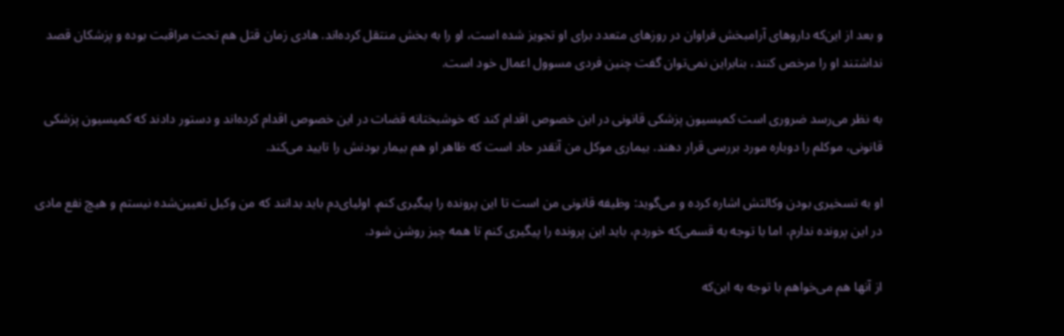و بعد از این‌که داروهای آرامبخش فراوان در روزهای متعدد برای او تجویز شده است، او را به بخش منتقل کرده‌اند. هادی زمان قتل هم تحت مراقبت بوده و پزشکان قصد نداشتند او را مرخص کنند، بنابراین نمی‌توان گفت چنین فردی مسوول اعمال خود است.

به نظر می‌رسد ضروری است کمیسیون پزشکی قانونی در این خصوص اقدام کند که خوشبختانه قضات در این خصوص اقدام کرده‌اند و دستور دادند که کمیسیون پزشکی قانونی، موکلم را دوباره مورد بررسی قرار دهند. بیماری موکل من آنقدر حاد است که ظاهر او هم بیمار بودنش را تایید می‌کند.

او به تسخیری بودن وکالتش اشاره کرده و می‌گوید: وظیفه قانونی من است تا این پرونده را پیگیری کنم. اولیای‌دم باید بدانند که من وکیل تعیین‌شده نیستم و هیچ نفع مادی در این پرونده ندارم، اما با توجه به قسمی‌که خوردم، باید این پرونده را پیگیری کنم تا همه چیز روشن شود.

از آنها هم می‌خواهم با توجه به این‌که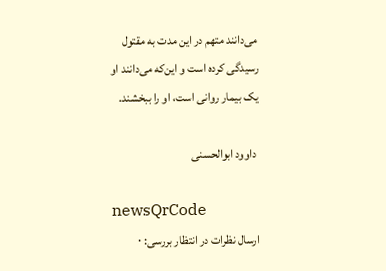می‌دانند متهم در این مدت به مقتول رسیدگی کرده است و این‌که می‌دانند او یک بیمار روانی است، او را ببخشند.

 داوود ابوالحسنی

newsQrCode
ارسال نظرات در انتظار بررسی: ۰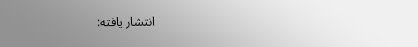انتشار یافته: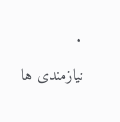۰

نیازمندی ها